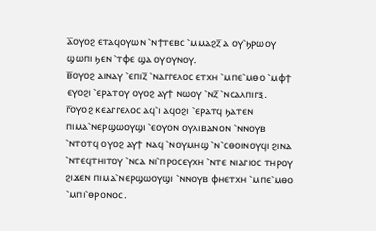ⲁ̅ⲟⲩⲟϩ ⲉⲧⲁϥⲟⲩⲱⲛ ⳿ⲛϯⲧⲉⲃⲥ ⳿ⲙⲙⲁϩⲍ̅ ⲁ ⲟⲩ⳿ϧⲣⲱⲟⲩ ϣⲱⲡⲓ ϧⲉⲛ ⳿ⲧⲫⲉ ϣⲁ ⲟⲩⲟⲩⲛⲟⲩ.
ⲃ̅ⲟⲩⲟϩ ⲁⲓⲛⲁⲩ ⳿ⲉⲡⲓⲍ̅ ⳿ⲛⲁⲅⲅⲉⲗⲟⲥ ⲉⲧⲭⲏ ⳿ⲙⲡⲉ⳿ⲙⲑⲟ ⳿ⲙⲫϯ ⲉⲩⲟϩⲓ ⳿ⲉⲣⲁⲧⲟⲩ ⲟⲩⲟϩ ⲁⲩϯ ⲛⲱⲟⲩ ⳿ⲛⲍ̅ ⳿ⲛⲥⲁⲗⲡⲓⲅⲝ.
ⲅ̅ⲟⲩⲟϩ ⲕⲉⲁⲅⲅⲉⲗⲟⲥ ⲁϥ⳿ⲓ ⲁϥⲟϩⲓ ⳿ⲉⲣⲁⲧϥ ϧⲁⲧⲉⲛ ⲡⲓⲙⲁ⳿ⲛⲉⲣϣⲱⲟⲩϣⲓ ⳿ⲉⲟⲩⲟⲛ ⲟⲩⲗⲓⲃⲁⲛⲟⲛ ⳿ⲛⲛⲟⲩⲃ ⳿ⲛⲧⲟⲧϥ ⲟⲩⲟϩ ⲁⲩϯ ⲛⲁϥ ⳿ⲛⲟⲩⲙⲏϣ ⳿ⲛ⳿ⲥⲑⲟⲓⲛⲟⲩϥⲓ ϩⲓⲛⲁ ⳿ⲛⲧⲉϥⲧⲏⲓⲧⲟⲩ ⳿ⲛⲥⲁ ⲛⲓ⳿ⲡⲣⲟⲥⲉⲩⲭⲏ ⳿ⲛⲧⲉ ⲛⲓⲁⲅⲓⲟⲥ ⲧⲏⲣⲟⲩ ϩⲓϫⲉⲛ ⲡⲓⲙⲁ⳿ⲛⲉⲣϣⲱⲟⲩϣⲓ ⳿ⲛⲛⲟⲩⲃ ⲫⲏⲉⲧⲭⲏ ⳿ⲙⲡⲉ⳿ⲙⲑⲟ ⳿ⲙⲡⲓ⳿ⲑⲣⲟⲛⲟⲥ.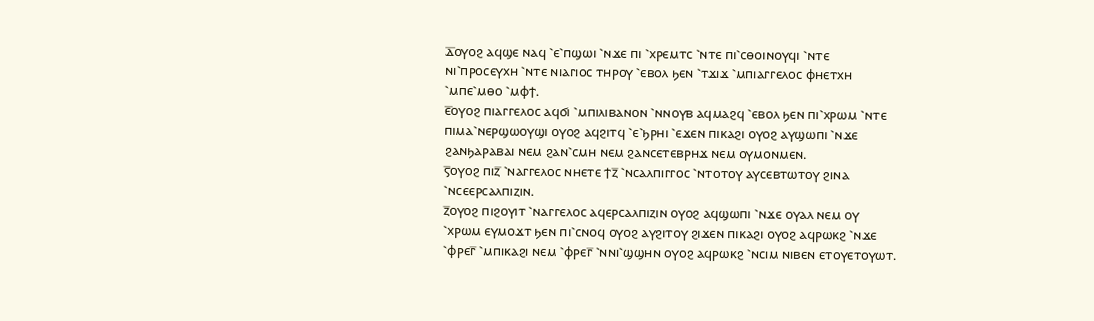ⲇ̅ⲟⲩⲟϩ ⲁϥϣⲉ ⲛⲁϥ ⳿ⲉ⳿ⲡϣⲱⲓ ⳿ⲛϫⲉ ⲡⲓ ⳿ⲭⲣⲉⲙⲧⲥ ⳿ⲛⲧⲉ ⲡⲓ⳿ⲥⲑⲟⲓⲛⲟⲩϥⲓ ⳿ⲛⲧⲉ ⲛⲓ⳿ⲡⲣⲟⲥⲉⲩⲭⲏ ⳿ⲛⲧⲉ ⲛⲓⲁⲅⲓⲟⲥ ⲧⲏⲣⲟⲩ ⳿ⲉⲃⲟⲗ ϧⲉⲛ ⳿ⲧϫⲓϫ ⳿ⲙⲡⲓⲁⲅⲅⲉⲗⲟⲥ ⲫⲏⲉⲧⲭⲏ ⳿ⲙⲡⲉ⳿ⲙⲑⲟ ⳿ⲙⲫϯ.
ⲉ̅ⲟⲩⲟϩ ⲡⲓⲁⲅⲅⲉⲗⲟⲥ ⲁϥϭⲓ ⳿ⲙⲡⲓⲗⲓⲃⲁⲛⲟⲛ ⳿ⲛⲛⲟⲩⲃ ⲁϥⲙⲁϩϥ ⳿ⲉⲃⲟⲗ ϧⲉⲛ ⲡⲓ⳿ⲭⲣⲱⲙ ⳿ⲛⲧⲉ ⲡⲓⲙⲁ⳿ⲛⲉⲣϣⲱⲟⲩϣⲓ ⲟⲩⲟϩ ⲁϥϩⲓⲧϥ ⳿ⲉ⳿ϧⲣⲏⲓ ⳿ⲉϫⲉⲛ ⲡⲓⲕⲁϩⲓ ⲟⲩⲟϩ ⲁⲩϣⲱⲡⲓ ⳿ⲛϫⲉ ϩⲁⲛϧⲁⲣⲁⲃⲁⲓ ⲛⲉⲙ ϩⲁⲛ⳿ⲥⲙⲏ ⲛⲉⲙ ϩⲁⲛⲥⲉⲧⲉⲃⲣⲏϫ ⲛⲉⲙ ⲟⲩⲙⲟⲛⲙⲉⲛ.
ⲋ̅ⲟⲩⲟϩ ⲡⲓⲍ̅ ⳿ⲛⲁⲅⲅⲉⲗⲟⲥ ⲛⲏⲉⲧⲉ ϯⲍ̅ ⳿ⲛⲥⲁⲗⲡⲓⲅⲅⲟⲥ ⳿ⲛⲧⲟⲧⲟⲩ ⲁⲩⲥⲉⲃⲧⲱⲧⲟⲩ ϩⲓⲛⲁ ⳿ⲛⲥⲉⲉⲣⲥⲁⲗⲡⲓⲍⲓⲛ.
ⲍ̅ⲟⲩⲟϩ ⲡⲓϩⲟⲩⲓⲧ ⳿ⲛⲁⲅⲅⲉⲗⲟⲥ ⲁϥⲉⲣⲥⲁⲗⲡⲓⲍⲓⲛ ⲟⲩⲟϩ ⲁϥϣⲱⲡⲓ ⳿ⲛϫⲉ ⲟⲩⲁⲗ ⲛⲉⲙ ⲟⲩ ⳿ⲭⲣⲱⲙ ⲉⲩⲙⲟϫⲧ ϧⲉⲛ ⲡⲓ⳿ⲥⲛⲟϥ ⲟⲩⲟϩ ⲁⲩϩⲓⲧⲟⲩ ϩⲓϫⲉⲛ ⲡⲓⲕⲁϩⲓ ⲟⲩⲟϩ ⲁϥⲣⲱⲕϩ ⳿ⲛϫⲉ ⳿ⲫⲣⲉⲅ̅ ⳿ⲙⲡⲓⲕⲁϩⲓ ⲛⲉⲙ ⳿ⲫⲣⲉⲅ̅ ⳿ⲛⲛⲓ⳿ϣϣⲏⲛ ⲟⲩⲟϩ ⲁϥⲣⲱⲕϩ ⳿ⲛⲥⲓⲙ ⲛⲓⲃⲉⲛ ⲉⲧⲟⲩⲉⲧⲟⲩⲱⲧ.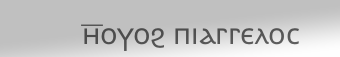ⲏ̅ⲟⲩⲟϩ ⲡⲓⲁⲅⲅⲉⲗⲟⲥ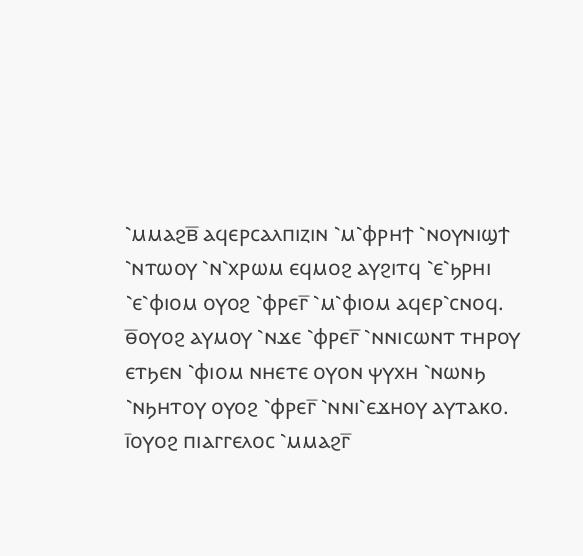⳿ⲙⲙⲁϩⲃ̅ ⲁϥⲉⲣⲥⲁⲗⲡⲓⲍⲓⲛ ⳿ⲙ⳿ⲫⲣⲏϯ ⳿ⲛⲟⲩⲛⲓϣϯ ⳿ⲛⲧⲱⲟⲩ ⳿ⲛ⳿ⲭⲣⲱⲙ ⲉϥⲙⲟϩ ⲁⲩϩⲓⲧϥ ⳿ⲉ⳿ϧⲣⲏⲓ ⳿ⲉ⳿ⲫⲓⲟⲙ ⲟⲩⲟϩ ⳿ⲫⲣⲉⲅ̅ ⳿ⲙ⳿ⲫⲓⲟⲙ ⲁϥⲉⲣ⳿ⲥⲛⲟϥ.
ⲑ̅ⲟⲩⲟϩ ⲁⲩⲙⲟⲩ ⳿ⲛϫⲉ ⳿ⲫⲣⲉⲅ̅ ⳿ⲛⲛⲓⲥⲱⲛⲧ ⲧⲏⲣⲟⲩ ⲉⲧϧⲉⲛ ⳿ⲫⲓⲟⲙ ⲛⲏⲉⲧⲉ ⲟⲩⲟⲛ ⲯⲩⲭⲏ ⳿ⲛⲱⲛϧ ⳿ⲛϧⲏⲧⲟⲩ ⲟⲩⲟϩ ⳿ⲫⲣⲉⲅ̅ ⳿ⲛⲛⲓ⳿ⲉϫⲏⲟⲩ ⲁⲩⲧⲁⲕⲟ.
ⲓ̅ⲟⲩⲟϩ ⲡⲓⲁⲅⲅⲉⲗⲟⲥ ⳿ⲙⲙⲁϩⲅ̅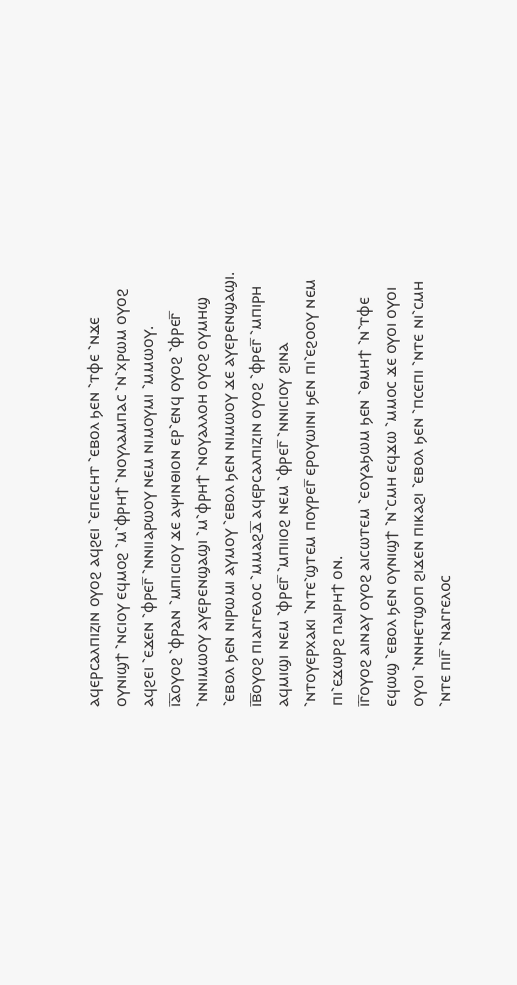ⲁϥⲉⲣⲥⲁⲗⲡⲓⲍⲓⲛ ⲟⲩⲟϩ ⲁϥϩⲉⲓ ⳿ⲉⲡⲉⲥⲏⲧ ⳿ⲉⲃⲟⲗ ϧⲉⲛ ⳿ⲧⲫⲉ ⳿ⲛϫⲉ ⲟⲩⲛⲓϣϯ ⳿ⲛⲥⲓⲟⲩ ⲉϥⲙⲟϩ ⳿ⲙ⳿ⲫⲣⲏϯ ⳿ⲛⲟⲩⲗⲁⲙⲡⲁⲥ ⳿ⲛ⳿ⲭⲣⲱⲙ ⲟⲩⲟϩ ⲁϥϩⲉⲓ ⳿ⲉϫⲉⲛ ⳿ⲫⲣⲉⲅ̅ ⳿ⲛⲛⲓⲓⲁⲣⲱⲟⲩ ⲛⲉⲙ ⲛⲓⲙⲟⲩⲙⲓ ⳿ⲙⲙⲱⲟⲩ.
ⲓ̅ⲁ̅ⲟⲩⲟϩ ⳿ⲫⲣⲁⲛ ⳿ⲙⲡⲓⲥⲓⲟⲩ ϫⲉ ⲁⲯⲓⲛⲑⲓⲟⲛ ⲉⲣ⳿ⲉⲛϥ ⲟⲩⲟϩ ⳿ⲫⲣⲉⲅ̅ ⳿ⲛⲛⲓⲙⲱⲟⲩ ⲁⲩⲉⲣⲉⲛϣⲁϣⲓ ⳿ⲙ⳿ⲫⲣⲏϯ ⳿ⲛⲟⲩⲁⲗⲗⲟⲏ ⲟⲩⲟϩ ⲟⲩⲙⲏϣ ⳿ⲉⲃⲟⲗ ϧⲉⲛ ⲛⲓⲣⲱⲙⲓ ⲁⲩⲙⲟⲩ ⳿ⲉⲃⲟⲗ ϧⲉⲛ ⲛⲓⲙⲱⲟⲩ ϫⲉ ⲁⲩⲉⲣⲉⲛϣⲁϣⲓ.
ⲓ̅ⲃ̅ⲟⲩⲟϩ ⲡⲓⲁⲅⲅⲉⲗⲟⲥ ⳿ⲙⲙⲁϩⲇ̅ ⲁϥⲉⲣⲥⲁⲗⲡⲓⲍⲓⲛ ⲟⲩⲟϩ ⳿ⲫⲣⲉⲅ̅ ⳿ⲙⲡⲓⲣⲏ ⲁϥⲙⲓϣⲓ ⲛⲉⲙ ⳿ⲫⲣⲉⲅ̅ ⳿ⲙⲡⲓⲓⲟϩ ⲛⲉⲙ ⳿ⲫⲣⲉⲅ̅ ⳿ⲛⲛⲓⲥⲓⲟⲩ ϩⲓⲛⲁ ⳿ⲛⲧⲟⲩⲉⲣⲭⲁⲕⲓ ⳿ⲛⲧⲉ⳿ϣⲧⲉⲙ ⲡⲟⲩⲣⲉⲅ̅ ⲉⲣⲟⲩⲱⲓⲛⲓ ϧⲉⲛ ⲡⲓ⳿ⲉϩⲟⲟⲩ ⲛⲉⲙ ⲡⲓ⳿ⲉϫⲱⲣϩ ⲡⲁⲓⲣⲏϯ ⲟⲛ.
ⲓ̅ⲅ̅ⲟⲩⲟϩ ⲁⲓⲛⲁⲩ ⲟⲩⲟϩ ⲁⲓⲥⲱⲧⲉⲙ ⳿ⲉⲟⲩⲁϧⲱⲙ ϧⲉⲛ ⳿ⲑⲙⲏϯ ⳿ⲛ⳿ⲧⲫⲉ ⲉϥⲱϣ ⳿ⲉⲃⲟⲗ ϧⲉⲛ ⲟⲩⲛⲓϣϯ ⳿ⲛ⳿ⲥⲙⲏ ⲉϥϫⲱ ⳿ⲙⲙⲟⲥ ϫⲉ ⲟⲩⲟⲓ ⲟⲩⲟⲓ ⲟⲩⲟⲓ ⳿ⲛⲛⲏⲉⲧϣⲟⲡ ϩⲓϫⲉⲛ ⲡⲓⲕⲁϩⲓ ⳿ⲉⲃⲟⲗ ϧⲉⲛ ⳿ⲡⲥⲉⲡⲓ ⳿ⲛⲧⲉ ⲛⲓ⳿ⲥⲙⲏ ⳿ⲛⲧⲉ ⲡⲓⲅ̅ ⳿ⲛⲁⲅⲅⲉⲗⲟⲥ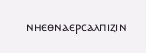ⲛⲏⲉⲑⲛⲁⲉⲣⲥⲁⲗⲡⲓⲍⲓⲛ